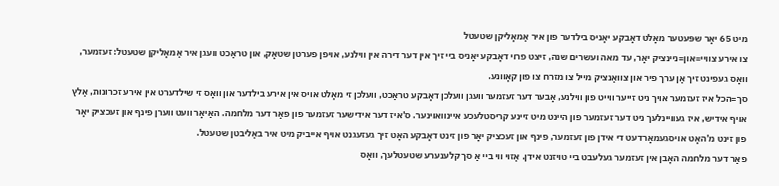מיט 65 יאָר שפּעטער מאָלט דאָבקע יאָניס בילדער פון איר אַמאָליקן שטעטל
צו אירע צוויי=און=ניינציק יאָר, עד מאה ועשרים שנה, זיצט פרוי דאָבקע יאָניס ביי זיך אין דער דירה אין ווילנע, אויפן פערטן שטאָק, און טראַכט וועגן איר אַמאָליקן שטעטל: זעזמער, וואָס געפינט זיך אַן ערך פיר און צוואַנציק מייל צו מזרח צו פון קאָוונע.
סך=הכל איז זעזמער אויך ניט זייער ווייט פון ווילנע, אָבער דער זעזמער וועגן וועלכן דאָבקע טראַכט, וועלכן זי מאָלט אויס אין אירע בילדער און וואָס זי שילדערט אין אירע זכרונות, אַלץ אויף אידיש, איז געוויינלעך ניט דער זעזמער פון היינט מיט זיינע קריסטלעכע איינוואוינער. ס’איז דער אידישער זעזמער פון פאַר דער מלחמה. האַיאָר וועט ווערן פינף און זעכציק יאָר פון זינט מ’האָט אויסגעמאָרדעט די אידן פון זעזמער, פינף און זעכציק יאָר פון זינט דאָבקע האָט זיך געזעגנט אויף אייביק מיט איר באַליבטן שטעטל.
פאַר דער מלחמה האָבן אין זעזמער געלעבט ביי טויזנט אידן. אַזוי ווי ביי אַ סך קלענערע שטעטלעך, וואָס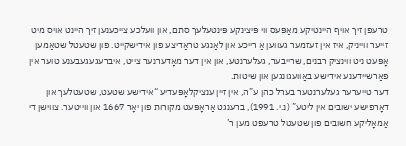טרעפן זיך אויף היינטיקע מאַפּעס ווי פּיצינקע פּינטעלעך סתם, און וועלכע צייכענען זיך היינט אויס מיט זייער ווייניק, איז אין זעזמער געווען אַ רייכע און לאַנגע טראַדיצע פון אידישקייט. פון שטעטל שטאַמען אָפּעט ניט ווינציק רבנים, שרייבער, געלערנטע, און אין דער מאָדערנער צייט, איברעגעגעבענע טוער אין פאַרשיידענע אידישע באַוועגונגען און שיטות.
דער טייערער געלערנטער בערל כהן ע”ה, אין זיין ענציקלאָפּעדיע “אידישע שטעט, שטעטלעך און דאָרפישע ישובים אין ליטע” (נ.י. 1991), ברענגט אַראָפּעט מקורות פון יאָר 1667 און ווייטער. צווישן די אַמאָליקע חשובים פון שטעטל טרעפט מען ר’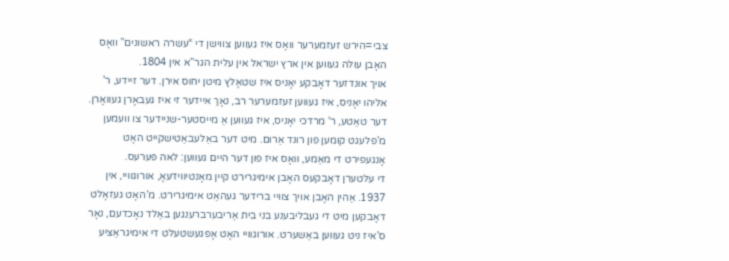צבי=הירש זעזמערער וואָס איז געווען צווישן די “עשרה ראשונים” וואָס האָבן עולה געווען אין ארץ ישראל אין עלית הגר”א אין 1804.
אויך אונדזער דאָבקע יאָניס איז שטאָלץ מיטן יחוס אירן. דער זיידע, ר’ אליהו יאָניס, איז געווען זעזמערער רב, נאָך איידער זי איז געבאָרן געוואָרן. דער טאַטע, ר' מרדכי יאָניס, איז געווען אַ מייסטער-שניידער צו וועמען מ’פלעגט קומען פון רונד אַרום. מיט דער באַלעבאַטישקייט האָט אָנגעפירט די מאַמע, וואָס איז פון דער היים געווען: לאה פּערעס.
די עלטערן דאָבקעס האָבן אימיגרירט קיין מאָנטיווידעאָ, אורוגוויי, אין 1937. אַהין האָבן אויך צוויי ברידער געהאַט אימיגרירט. מ’האָט געזאָלט דאָבקען מיט די געבליבענע בני בית אַריבערברענגען באַלד נאָכדעם, נאָר ס’איז ניט געווען באַשערט. אורוגוויי האָט אָפּגעשטעלט די אימיגראַציע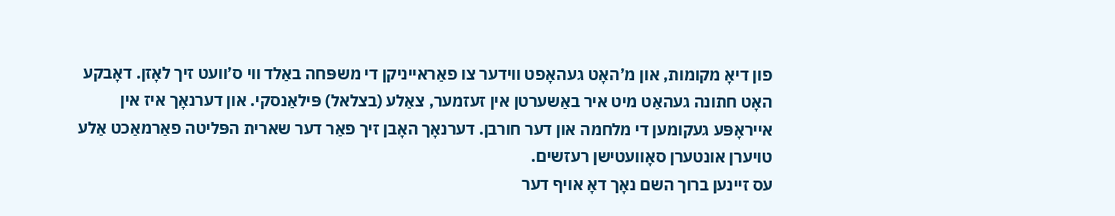פון דיאָ מקומות, און מ’האָט געהאָפט ווידער צו פאַראייניקן די משפּחה באַלד ווי ס’וועט זיך לאָזן. דאָבקע האָט חתונה געהאַט מיט איר באַשערטן אין זעזמער, צאַלע (בצלאל) פּילאַנסקי. און דערנאָך איז אין אייראָפּע געקומען די מלחמה און דער חורבן. דערנאָך האָבן זיך פאַר דער שארית הפּליטה פאַרמאַכט אַלע טויערן אונטערן סאָוועטישן רעזשים.
עס זיינען ברוך השם נאָך דאָ אויף דער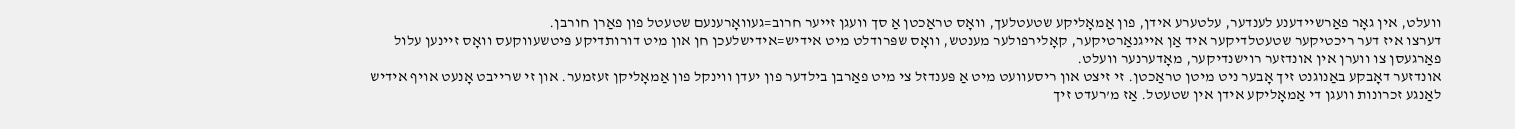וועלט, אין גאָר פאַרשיידענע לענדער, עלטערע אידן, פון אַמאָליקע שטעטלעך, וואָס טראַכטן אַ סך וועגן זייער חרוב=געוואָרענעם שטעטל פון פאַרן חורבן.
דערצו איז דער ריכטיקער שטעטלדיקער איד אַן אייגנאַרטיקער, קאָלירפולער מענטש, וואָס שפּרודלט מיט אידיש=אידישלעכן חן און מיט דורותדיקע פּיטשעווקעס וואָס זיינען עלול פאַרגעסן צו ווערן אין אונדזער רוישנדיקער, מאָדערנער וועלט.
אונדזער דאָבקע באַנוגנט זיך אָבער ניט מיטן טראַכטן. זי זיצט און ריסעוועט מיט אַ פּענדזל צי מיט פאַרבן בילדער פון יעדן ווינקל פון אַמאָליקן זעזמער. און זי שרייבט אָנעט אויף אידיש לאַנגע זכרונות וועגן די אַמאָליקע אידן אין שטעטל. אַז מ’רעדט זיך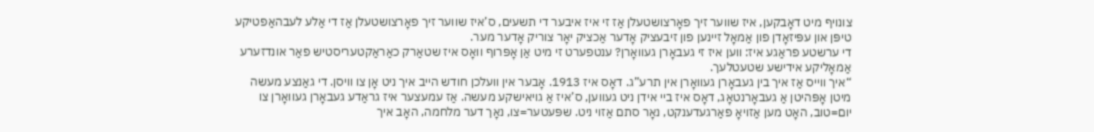צונויף מיט דאָבקען, איז שווער זיך פאָרצושטעלן אַז זי איז איבער די תשעים, ס’איז שווער זיך פאָרצושטעלן אַז די אַלע לעבהאַפטיקע טיפּן און עפּיזאָדן פון אַמאָל זיינען פון זיבעציק אָדער אַכציק יאָר צוריק אָדער מער.
די ערשטע פראַגע איז: ווען איז זי געבאָרן געוואָרן? ענטפערט זי מיט אַן אָפּרוף וואָס איז שטאַרק כאַראַקטעריסטיש פאַר אונדזערע אַמאָליקע אידישע שטעטלעך.
“איך ווייס אַז איך בין געבאָרן געוואָרן אין תרע”ג. דאָס איז 1913. אָבער אין וועלכן חודש הייב איך ניט אָן צו וויסן. די גאַנצע מעשה מיטן אָפּהיטן אַ געבאָרנטאָג, דאָס איז ביי אידן ניט געווען, ס’איז אַ גויאישקע מעשה. אַז עמעצער איז גראַדע געבאָרן געוואָרן צו יום=טוב, האָט מען אַזויאָ פאַרגעדענקט, נאָר סתם אַזוי ניט. שפּעטער=צו, נאָך דער מלחמה, האָב איך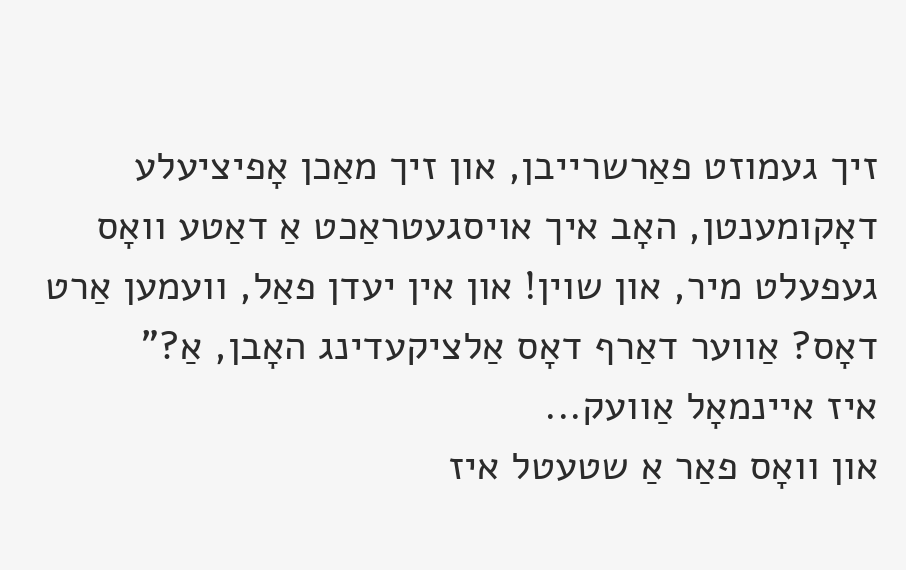זיך געמוזט פאַרשרייבן, און זיך מאַכן אָפיציעלע דאָקומענטן, האָב איך אויסגעטראַכט אַ דאַטע וואָס געפעלט מיר, און שוין! און אין יעדן פאַל, וועמען אַרט דאָס? אַווער דאַרף דאָס אַלציקעדינג האָבן, אַ?”
איז איינמאָל אַוועק...
און וואָס פאַר אַ שטעטל איז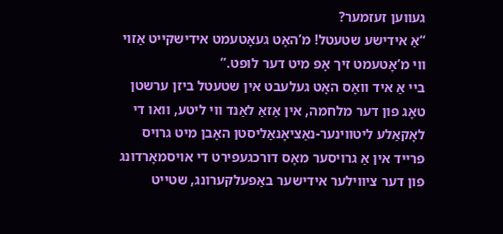געווען זעזמער?
“אַ אידישע שטעטל! מ’האָט געאָטעמט אידישקייט אַזוי ווי מ’אָטעמט זיך אָפּ מיט דער לופט.”
ביי אַ איד וואָס האָט געלעבט אין שטעטל ביזן ערשטן טאָג פון דער מלחמה, אין אַזאַ לאַנד ווי ליטע, וואו די לאָקאַלע ליטווינער-נאַציאָנאַליסטן האָבן מיט גרויס פרייד אין אַ גרויסער מאָס דורכגעפירט די אויסמאָרדונג פון דער ציווילער אידישער באַפעלקערונג, שטייט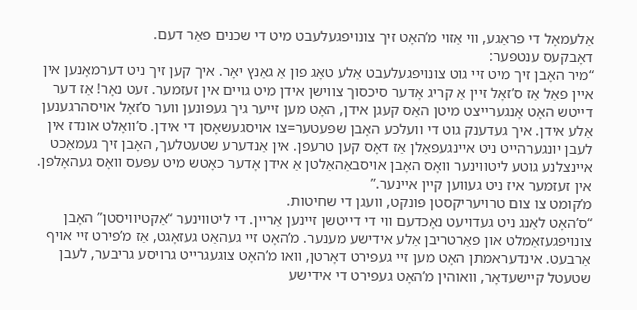אַלעמאָל די פראַגע, ווי אַזוי מ’האָט זיך צונויפגעלעבט מיט די שכנים פאַר דעם.
דאָבקעס ענטפער:
“מיר האָבן זיך מיט זיי גוט צונויפגעלעבט אַלע טאָג פון אַ גאַנץ יאָר. איך קען זיך ניט דערמאָנען אין איין פאַל אַז ס’זאָל זיין אַ קריג אָדער סיכסוך צווישן אידן מיט גויים אין זעזמער. זעט נאָר! אַז דער דייטש האָט אָנגערייצט מיטן האַס קעגן אידן, האָט מען זייער גיך געפונען ווער ס’זאָל אויסהרגענען אַלע אידן. איך געדענק גוט די וועלכע האָבן שפּעטער=צו אויסגעשאָסן די אידן. ס’וואָלט אונדז אין לעבן יונגערהייט ניט איינגעפאַלן אַז דאָס קען טרעפן. אין אַנדערע שטעטלעך, האָבן זיך געמאַכט איינצלנע גוטע ליטווינער וואָס האָבן אויסבאַהאַלטן אַ אידן אָדער כאָטש מיט עפּעס וואָס געהאָלפן. אין זעזמער איז ניט געווען קיין איינער.”
מ’קומט צו צום טרויעריקסטן פּונקט, וועגן די שחיטות.
“ס’האָט לאַנג ניט געדויעט נאָכדעם ווי די דייטשן זיינען אַריין. די ליטווינער “אַקטיוויסטן” האָבן צונויפגעזאַמלט און פאַרטריבן אַלע אידישע מענער. מ’האָט זיי געהאַט געזאָגט, אַז מ’פירט זיי אויף אַרבעט. אינדעראמתן האָט מען זיי געפירט דאָרטן, וואו מ’האָט צוגעגרייט גרויסע גריבער, לעבן שטעטל קיישעדאָר, וואוהין מ’האָט געפירט די אידישע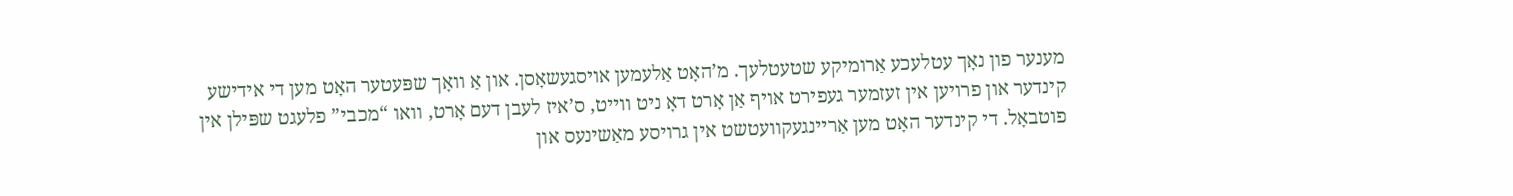מענער פון נאָך עטלעכע אַרומיקע שטעטלעך. מ’האָט אַלעמען אויסגעשאָסן. און אַ וואָך שפּעטער האָט מען די אידישע קינדער און פרויען אין זעזמער געפירט אויף אַן אָרט דאָ ניט ווייט, ס’איז לעבן דעם אָרט, וואו “מכבי” פלעגט שפּילן אין פוטבאָל. די קינדער האָט מען אַריינגעקוועטשט אין גרויסע מאַשינעס און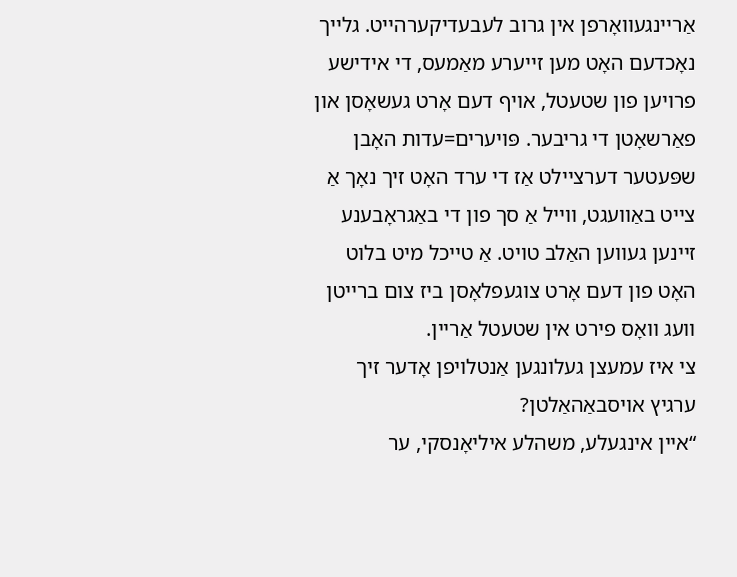אַריינגעוואָרפן אין גרוב לעבעדיקערהייט. גלייך נאָכדעם האָט מען זייערע מאַמעס, די אידישע פרויען פון שטעטל, אויף דעם אָרט געשאָסן און פאַרשאָטן די גריבער. פּויערים=עדות האָבן שפּעטער דערציילט אַז די ערד האָט זיך נאָך אַ צייט באַוועגט, ווייל אַ סך פון די באַגראָבענע זיינען געווען האַלב טויט. אַ טייכל מיט בלוט האָט פון דעם אָרט צוגעפלאָסן ביז צום ברייטן וועג וואָס פירט אין שטעטל אַריין.
צי איז עמעצן געלונגען אַנטלויפן אָדער זיך ערגיץ אויסבאַהאַלטן?
“איין אינגעלע, משהלע איליאָנסקי, ער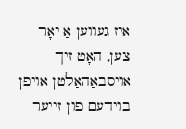איז געווען אַ יאָר צען, האָט זיך אויסבאַהאַלטן אויפן בוידעם פון זייער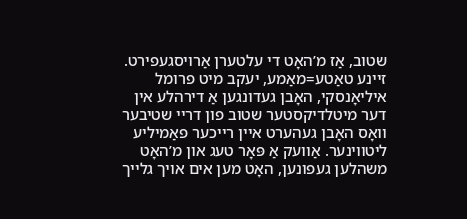שטוב, אַז מ’האָט די עלטערן אַרויסגעפירט. זיינע טאַטע=מאַמע, יעקב מיט פרומל איליאָנסקי, האָבן געדונגען אַ דירהלע אין דער מיטלדיקסטער שטוב פון דריי שטיבער וואָס האָבן געהערט איין רייכער פאַמיליע ליטווינער. אַוועק אַ פּאָר טעג און מ’האָט משהלען געפונען, האָט מען אים אויך גלייך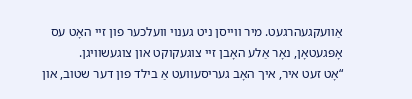אַוועקגעהרגעט. מיר ווייסן ניט גענוי וועלכער פון זיי האָט עס אָפּגעטאָן, נאָר אַלע האָבן זיי צוגעקוקט און צוגעשוויגן.
“אָט זעט איר, איך האָב געריסעוועט אַ בילד פון דער שטוב, און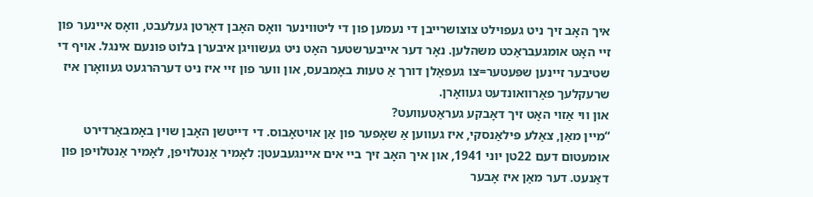איך האָב זיך ניט געפוילט צוצושרייבן די נעמען פון די ליטווינער וואָס האָבן דאָרטן געלעבט, וואָס איינער פון זיי האָט אומגעבראַכט משהלען. נאָר דער אייבערשטער האָט ניט געשוויגן איבערן בלוט פונעם אינגל. אויף די שטיבער זיינען שפּעטער=צו געפאַלן דורך אַ טעות באָמבעס, און ווער פון זיי איז ניט דערהרגעט געוואָרן איז שרעקלעך פאַרוואונדעט געוואָרן.
און ווי אַזוי האָט זיך דאָבקע געראַטעוועט?
“מיין מאַן, צאַלע פּילאַנסקי, איז געווען אַ שאָפער פון אַן אויטאָבוס. די דייטשן האָבן שוין באָמבאַרדירט אומעטום דעם 22טן יוני 1941, און איך האָב זיך ביי אים איינגעבעטן: לאָמיר אַנטלויפן, לאָמיר אַנטלויפן פון דאַנעט. דער מאַן איז אָבער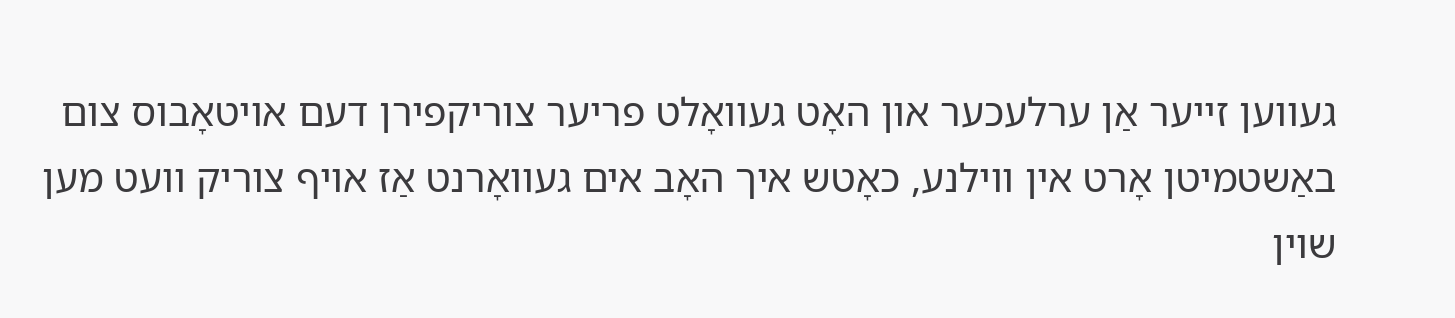געווען זייער אַן ערלעכער און האָט געוואָלט פריער צוריקפירן דעם אויטאָבוס צום באַשטמיטן אָרט אין ווילנע, כאָטש איך האָב אים געוואָרנט אַז אויף צוריק וועט מען שוין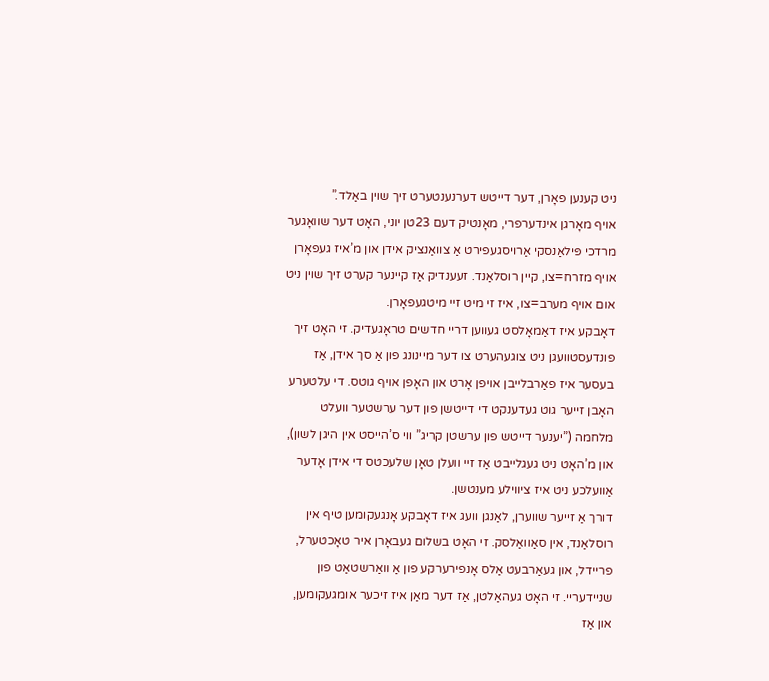ניט קענען פאָרן, דער דייטש דערנענטערט זיך שוין באַלד.”
אויף מאָרגן אינדערפרי, מאָנטיק דעם 23טן יוני, האָט דער שוואָגער מרדכי פּילאַנסקי אַרויסגעפירט אַ צוואַנציק אידן און מ’איז געפאָרן אויף מזרח=צו, קיין רוסלאַנד. זעענדיק אַז קיינער קערט זיך שוין ניט אום אויף מערב=צו, איז זי מיט זיי מיטגעפאָרן.
דאָבקע איז דאַמאָלסט געווען דריי חדשים טראָגעדיק. זי האָט זיך פונדעסטוועגן ניט צוגעהערט צו דער מיינונג פון אַ סך אידן, אַז בעסער איז פאַרבלייבן אויפן אָרט און האָפן אויף גוטס. די עלטערע האָבן זייער גוט געדענקט די דייטשן פון דער ערשטער וועלט מלחמה (”יענער דייטש פון ערשטן קריג” ווי ס’הייסט אין היגן לשון), און מ’האָט ניט געגלייבט אַז זיי וועלן טאָן שלעכטס די אידן אָדער אַוועלכע ניט איז ציווילע מענטשן.
דורך אַ זייער שווערן, לאַנגן וועג איז דאָבקע אָנגעקומען טיף אין רוסלאַנד, אין סאַוואַלסק. זי האָט בשלום געבאָרן איר טאָכטערל, פריידל, און געאַרבעט אַלס אָנפירערקע פון אַ וואַרשטאַט פון שניידעריי. זי האָט געהאַלטן, אַז דער מאַן איז זיכער אומגעקומען, און אַז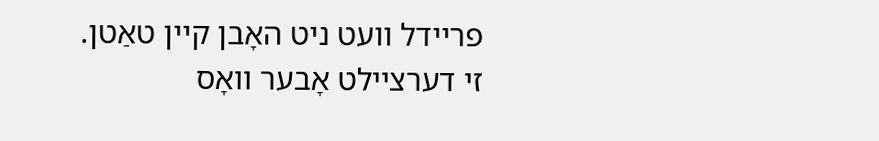פריידל וועט ניט האָבן קיין טאַטן. זי דערציילט אָבער וואָס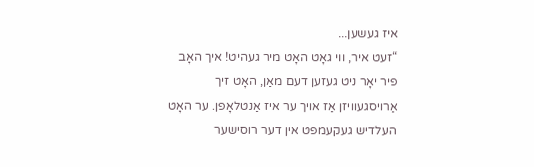איז געשען...
“זעט איר, ווי גאָט האָט מיר געהיט! איך האָב פיר יאָר ניט געזען דעם מאַן, האָט זיך אַרויסגעוויזן אַז אויך ער איז אַנטלאָפן. ער האָט העלדיש געקעמפט אין דער רוסישער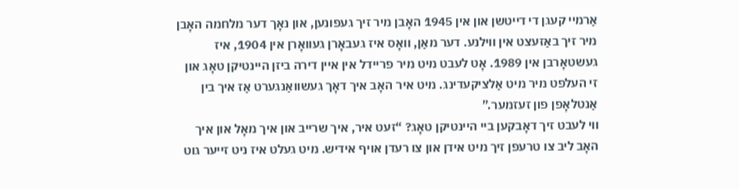אַרמיי קעגן די דייטשן און אין 1945 האָבן מיר זיך געפונען, און נאָך דער מלחמה האָבן מיר זיך באַזעצט אין ווילנע. דער מאַן, וואָס איז געבאָרן געוואָרן אין 1904, איז געשטאָרבן אין 1989. אָט לעבט מיט מיר פריידל אין איין דירה ביזן היינטיקן טאָג און זי העלפט מיר מיט אַלציקעדינג. מיט איר האָב איך דאָך געשוואַנגערט אַז איך בין אַנטלאָפן פון זעזמער.”
ווי לעבט זיך דאָבקען ביי היינטיקן טאָג? “זעט איר, איך שרייב און איך מאָל און איך האָב ליב צו טרעפן זיך מיט אידן און צו רעדן אויף אידיש. מיט געלט איז ניט זייער גוט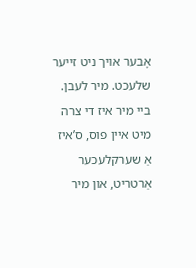אָבער אויך ניט זייער שלעכט. מיר לעבן. ביי מיר איז די צרה מיט איין פוס, ס’איז אַ שערקלעכער אַרטריט, און מיר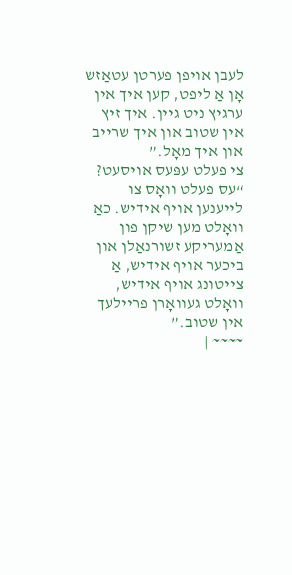לעבן אויפן פערטן עטאַזש אָן אַ ליפט, קען איך אין ערגיץ ניט גיין. איך זיץ אין שטוב און איך שרייב און איך מאָל.”
צי פעלט עפּעס אויסעט?
“עס פעלט וואָס צו לייענען אויף אידיש. כאַ וואָלט מען שיקן פון אַמעריקע זשורנאַלן און ביכער אויף אידיש, אַ צייטונג אויף אידיש, וואָלט געוואָרן פריילעך אין שטוב.”
~~~~ |